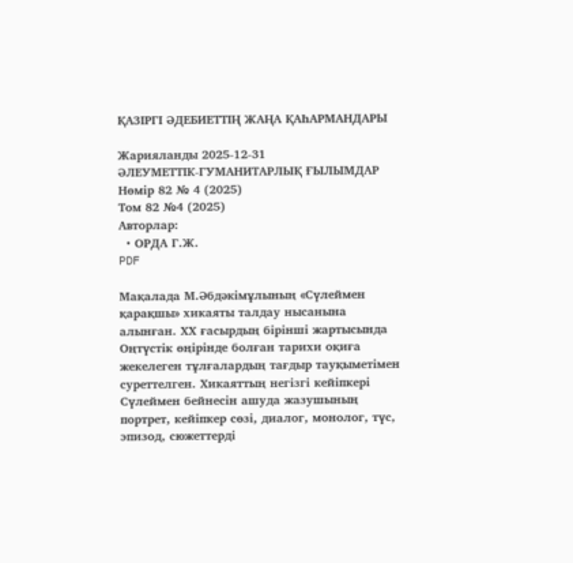ҚАЗІРГІ ӘДЕБИЕТТІҢ ЖАҢА ҚАҺАРМАНДАРЫ

Жарияланды 2025-12-31
ӘЛЕУМЕТТІК-ГУМАНИТАРЛЫҚ ҒЫЛЫМДАР Нөмір 82 № 4 (2025)
Том 82 №4 (2025)
Авторлар:
  • ОРДА Г.Ж.
PDF

Мақалада М.Әбдәкімұлының «Сүлеймен қарақшы» хикаяты талдау нысанына алынған. ХХ ғасырдың бірінші жартысында Оңтүстік өңірінде болған тарихи оқиға жекелеген тұлғалардың тағдыр тауқыметімен суреттелген. Хикаяттың негізгі кейіпкері Сүлеймен бейнесін ашуда жазушының портрет, кейіпкер сөзі, диалог, монолог, түс, эпизод, сюжеттерді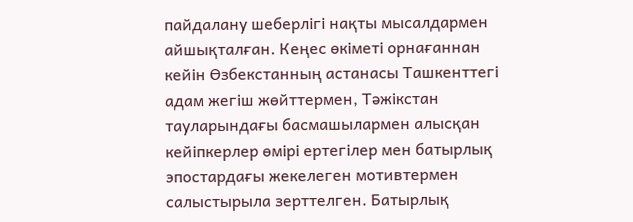пайдалану шеберлігі нақты мысалдармен айшықталған. Кеңес өкіметі орнағаннан кейін Өзбекстанның астанасы Ташкенттегі адам жегіш жөйттермен, Тәжікстан тауларындағы басмашылармен алысқан кейіпкерлер өмірі ертегілер мен батырлық эпостардағы жекелеген мотивтермен салыстырыла зерттелген. Батырлық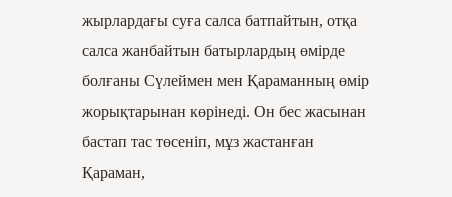жырлардағы суға салса батпайтын, отқа салса жанбайтын батырлардың өмірде болғаны Сүлеймен мен Қараманның өмір жорықтарынан көрінеді. Он бес жасынан бастап тас төсеніп, мұз жастанған Қараман,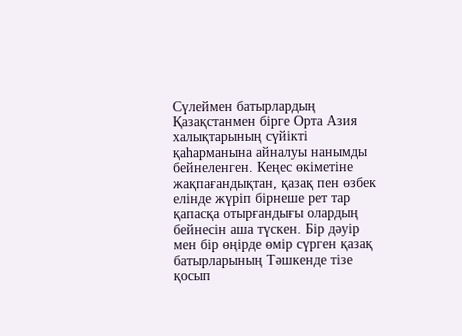Сүлеймен батырлардың Қазақстанмен бірге Орта Азия халықтарының сүйікті қаһарманына айналуы нанымды бейнеленген. Кеңес өкіметіне жақпағандықтан, қазақ пен өзбек елінде жүріп бірнеше рет тар қапасқа отырғандығы олардың бейнесін аша түскен. Бір дәуір мен бір өңірде өмір сүрген қазақ батырларының Тәшкенде тізе қосып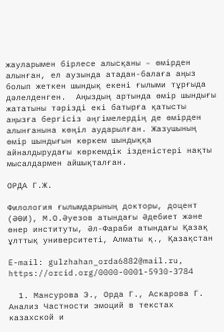жауларымен бірлесе алысқаны – өмірден алынған, ел аузында атадан-балаға аңыз болып жеткен шындық екені ғылыми тұрғыда дәлелденген.  Аңыздың артында өмір шындығы жататыны тәрізді екі батырға қатысты аңызға бергісіз әңгімелердің де өмірден алынғанына көңіл аударылған. Жазушының өмір шындығын көркем шындыққа айналдырудағы көркемдік ізденістері нақты мысалдармен айшықталған.

ОРДА Г.Ж.

Филология ғылымдарының докторы, доцент (ӘӨИ), М.О.Әуезов атындағы Әдебиет және өнер институты, Әл-Фараби атындағы Қазақ ұлттық университеті, Алматы қ., Қазақстан

E-mail: gulzhahan_orda6882@mail.ru, https://orcid.org/0000-0001-5930-3784

  1. Мансурова Э., Орда Г., Аскарова Г. Анализ Частности эмоций в текстах казахской и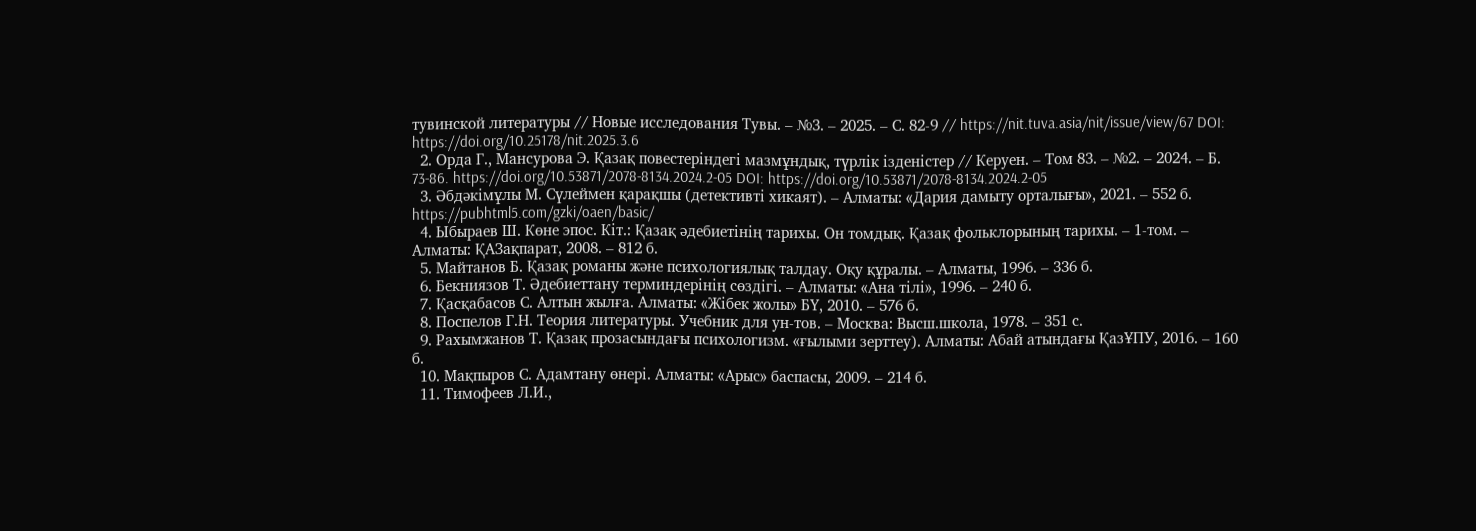тувинской литературы // Новые исследования Тувы. – №3. – 2025. – С. 82-9 // https://nit.tuva.asia/nit/issue/view/67 DOI: https://doi.org/10.25178/nit.2025.3.6
  2. Орда Г., Мансурова Э. Қазақ повестеріндегі мазмұндық, түрлік ізденістер // Керуен. – Том 83. – №2. – 2024. – Б. 73-86. https://doi.org/10.53871/2078-8134.2024.2-05 DOI: https://doi.org/10.53871/2078-8134.2024.2-05
  3. Әбдәкімұлы М. Сүлеймен қарақшы (детективті хикаят). – Алматы: «Дария дамыту орталығы», 2021. – 552 б. https://pubhtml5.com/gzki/oaen/basic/
  4. Ыбыраев Ш. Көне эпос. Кіт.: Қазақ әдебиетінің тарихы. Он томдық. Қазақ фольклорының тарихы. – 1-том. – Алматы: ҚАЗақпарат, 2008. – 812 б.
  5. Майтанов Б. Қазақ романы және психологиялық талдау. Оқу құралы. – Алматы, 1996. – 336 б.
  6. Бекниязов Т. Әдебиеттану терминдерінің сөздігі. – Алматы: «Ана тілі», 1996. – 240 б.
  7. Қасқабасов С. Алтын жылға. Алматы: «Жібек жолы» БҮ, 2010. – 576 б.
  8. Поспелов Г.Н. Теория литературы. Учебник для ун-тов. – Москва: Высш.школа, 1978. – 351 с.
  9. Рахымжанов Т. Қазақ прозасындағы психологизм. «ғылыми зерттеу). Алматы: Абай атындағы ҚазҰПУ, 2016. – 160 б.
  10. Мақпыров С. Адамтану өнері. Алматы: «Арыс» баспасы, 2009. – 214 б.
  11. Тимофеев Л.И.,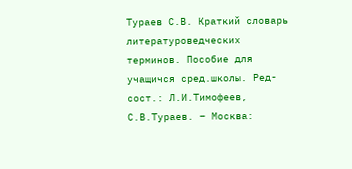Тураев С.В. Краткий словарь литературоведческих терминов. Пособие для учащичся сред.школы. Ред-сост.: Л.И.Тимофеев, С.В.Тураев. – Москва: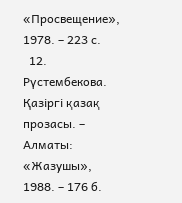«Просвещение», 1978. – 223 с.
  12. Рүстембекова. Қазіргі қазақ прозасы. – Алматы: «Жазушы», 1988. – 176 б.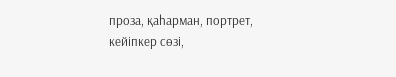проза, қаһарман, портрет, кейіпкер сөзі,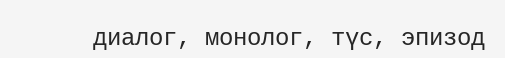диалог, монолог, түс, эпизод